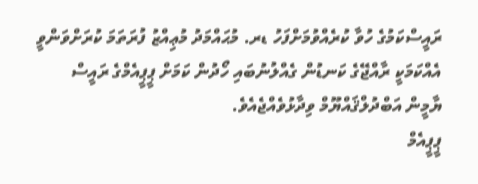ރައީސްކަމުގެ ހުވާ ކުރެއްވުމަށްފަހު ޑރ. މުޙައްމަދު މުޢިއްޒު ފުރަތަމަ ކުރަށްވަންވީ އެއްކަމަކީ ރާއްޖޭގެ ކަނޑުން ގެއްލުނުބައި ހޯދުން ކަމަށް ޕީޕީއެމްގެ ރައީސް ޔާމީން އަބްދުލްޤައްޔޫމް ވިދާޅުވެއްޖެއެވެ.
ޕީޕީއެމް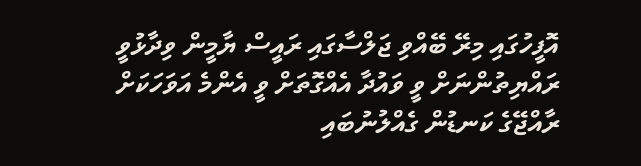އޮފީހުގައި މިރޭ ބޭއްވި ޖަލްސާގައި ރައީސް ޔާމީން ވިދާޅުވީ ރައްޔިތުންނަށް ވީ ވައުދާ އެއްގޮތަށް ވީ އެންމެ އަވަހަކަށް ރާއްޖޭގެ ކަނޑުން ގެއްލުނުބައި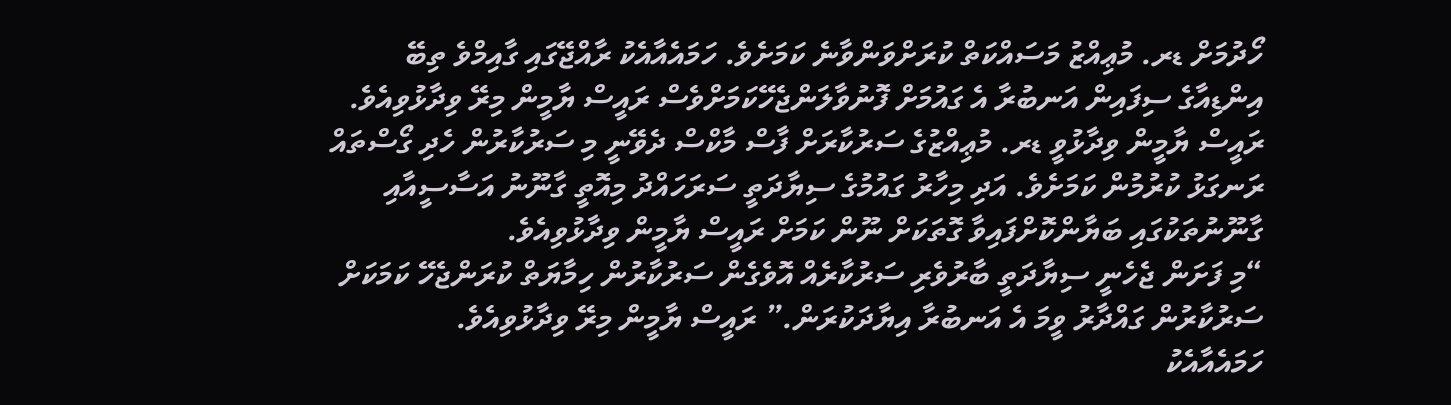ހޯދުމަށް ޑރ. މުޢިއްޒު މަސައްކަތް ކުރަށްވަންވާނެ ކަމަށެވެ. ހަމައެއާއެކު ރާއްޖޭގައި ގާއިމްވެ ތިބޭ އިންޑިއާގެ ސިފައިން އަނބުރާ އެ ގައުމަށް ފޮނުވާލަންޖެހޭކަމަށްވެސް ރައީސް ޔާމީން މިރޭ ވިދާޅުވިއެވެ.
ރައީސް ޔާމީން ވިދާޅުވީ ޑރ. މުޢިއްޒުގެ ސަރުކާރަށް ފާސް މާކްސް ދެވޭނީ މި ސަރުކާރުން ހެދި ގޯސްތައް ރަނގަޅު ކުރުމުން ކަމަށެވެ. އަދި މިހާރު ގައުމުގެ ސިޔާދަތީ ސަރަހައްދު މިއޮތީ ގާނޫނު އަސާސީއާއި ގާނޫނުތަކުގައި ބަޔާންކޮށްފައިވާ ގޮތަކަށް ނޫން ކަމަށް ރައީސް ޔާމީން ވިދާޅުވިއެވެ.
“މި ފަށަން ޖެހެނީ ސިޔާދަތީ ބާރުވެރި ސަރުކާރެއް އޮވެގެން ސަރުކާރުން ހިމާޔަތް ކުރަންޖެހޭ ކަމަކަށް ސަރުކާރުން ގައްދާރު ވީމަ އެ އަނބުރާ އިޔާދަކުރަން.” ރައީސް ޔާމީން މިރޭ ވިދާޅުވިއެވެ.
ހަމައެއާއެކު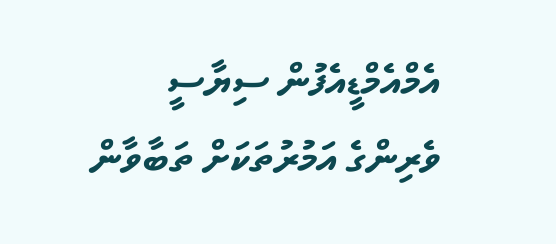އެމްއެމްޑީއެފުން ސިޔާސީ ވެރިންގެ އަމުރުތަކަށް ތަބާވާން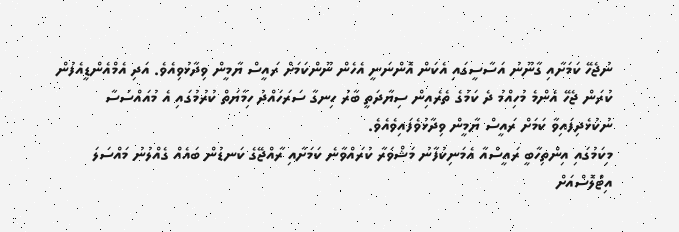ނުޖެހޭ ކަމަށާއި ގާނޫނު އަސާސީގައި އެކަން އޮންނަނީ އެހެން ނޫންކަމަށް ރައީސް ޔާމީން ވިދާޅުވިއެވެ. އަދި އެމްއެންޑީއެފުން ކުރަން ޖެހޭ އެންމެ މުހިއްމު ދެ ކަމުގެ ތެރެއިން ސިޔާދަތީ ބާރު ހިނގާ ސަރަހައްދު ހިމާޔަތް ކުރުމުގައި އެ މުއައްސަސާ ނުކުޅެދިފައިވާ ކަމަށް ރައީސް ޔާމީން ވިދާޅުވެފައިވެއެވެ.
މިކަމުގައި އިންތިހާބީ ރައީސްއާ އެމަނިކުފާނު މަޝްވަރާ ކުރައްވާނެ ކަމަށާއި ރާއްޖޭގެ ކަނޑުން ބައެއް ގެއްލުނު މައްސަލަ އިޓްލޮސްއަށް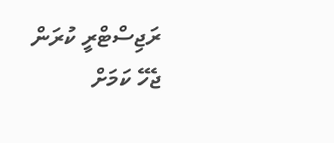ރަޖިސްޓްރީ ކުރަން ޖެހޭ ކަމަށް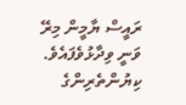ރައީސް ޔާމީން މިރޭ ވަނީ ވިދާޅުވެފައެވެ.
ކިޔުންތެރިންގެ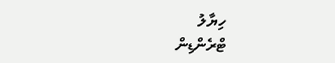ހިޔާލު
ޓްރެންޑިން